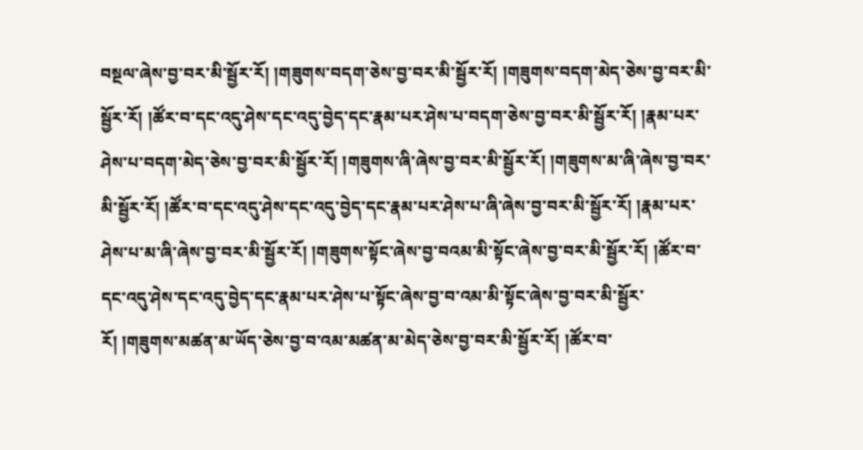བསྔལ་ཞེས་བྱ་བར་མི་སྦྱོར་རོ། །གཟུགས་བདག་ཅེས་བྱ་བར་མི་སྦྱོར་རོ། །གཟུགས་བདག་མེད་ཅེས་བྱ་བར་མི་སྦྱོར་རོ། །ཚོར་བ་དང་འདུ་ཤེས་དང་འདུ་བྱེད་དང་རྣམ་པར་ཤེས་པ་བདག་ཅེས་བྱ་བར་མི་སྦྱོར་རོ། །རྣམ་པར་ཤེས་པ་བདག་མེད་ཅེས་བྱ་བར་མི་སྦྱོར་རོ། །གཟུགས་ཞི་ཞེས་བྱ་བར་མི་སྦྱོར་རོ། །གཟུགས་མ་ཞི་ཞེས་བྱ་བར་མི་སྦྱོར་རོ། །ཚོར་བ་དང་འདུ་ཤེས་དང་འདུ་བྱེད་དང་རྣམ་པར་ཤེས་པ་ཞི་ཞེས་བྱ་བར་མི་སྦྱོར་རོ། །རྣམ་པར་ཤེས་པ་མ་ཞི་ཞེས་བྱ་བར་མི་སྦྱོར་རོ། །གཟུགས་སྟོང་ཞེས་བྱ་བའམ་མི་སྟོང་ཞེས་བྱ་བར་མི་སྦྱོར་རོ། །ཚོར་བ་དང་འདུ་ཤེས་དང་འདུ་བྱེད་དང་རྣམ་པར་ཤེས་པ་སྟོང་ཞེས་བྱ་བ་འམ་མི་སྟོང་ཞེས་བྱ་བར་མི་སྦྱོར་རོ། །གཟུགས་མཚན་མ་ཡོད་ཅེས་བྱ་བ་འམ་མཚན་མ་མེད་ཅེས་བྱ་བར་མི་སྦྱོར་རོ། །ཚོར་བ་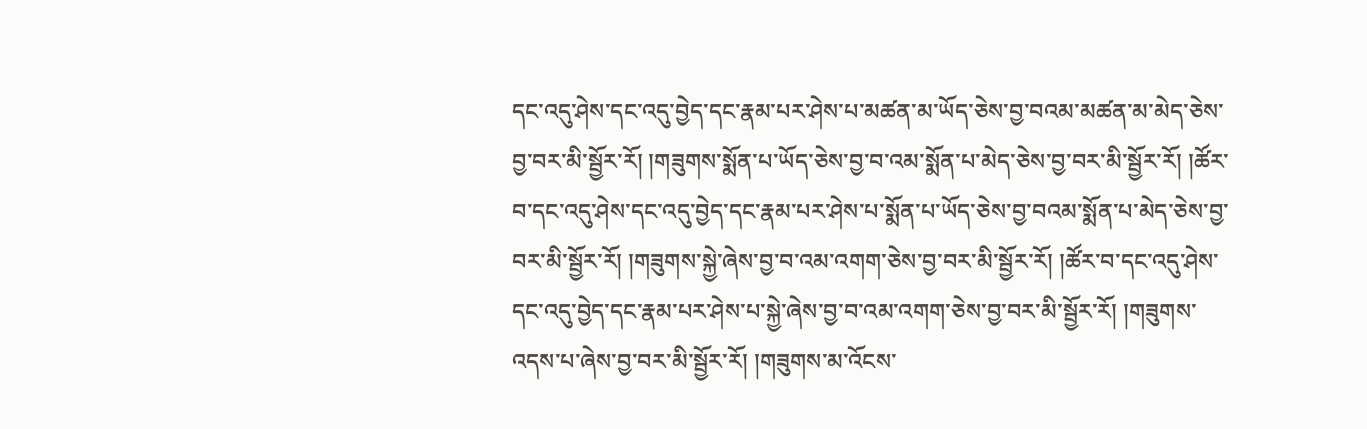དང་འདུ་ཤེས་དང་འདུ་བྱེད་དང་རྣམ་པར་ཤེས་པ་མཚན་མ་ཡོད་ཅེས་བྱ་བའམ་མཚན་མ་མེད་ཅེས་བྱ་བར་མི་སྦྱོར་རོ། །གཟུགས་སྨོན་པ་ཡོད་ཅེས་བྱ་བ་འམ་སྨོན་པ་མེད་ཅེས་བྱ་བར་མི་སྦྱོར་རོ། །ཚོར་བ་དང་འདུ་ཤེས་དང་འདུ་བྱེད་དང་རྣམ་པར་ཤེས་པ་སྨོན་པ་ཡོད་ཅེས་བྱ་བའམ་སྨོན་པ་མེད་ཅེས་བྱ་བར་མི་སྦྱོར་རོ། །གཟུགས་སྐྱེ་ཞེས་བྱ་བ་འམ་འགག་ཅེས་བྱ་བར་མི་སྦྱོར་རོ། །ཚོར་བ་དང་འདུ་ཤེས་དང་འདུ་བྱེད་དང་རྣམ་པར་ཤེས་པ་སྐྱེ་ཞེས་བྱ་བ་འམ་འགག་ཅེས་བྱ་བར་མི་སྦྱོར་རོ། །གཟུགས་འདས་པ་ཞེས་བྱ་བར་མི་སྦྱོར་རོ། །གཟུགས་མ་འོངས་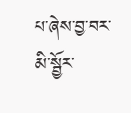པ་ཞེས་བྱ་བར་མི་སྦྱོར་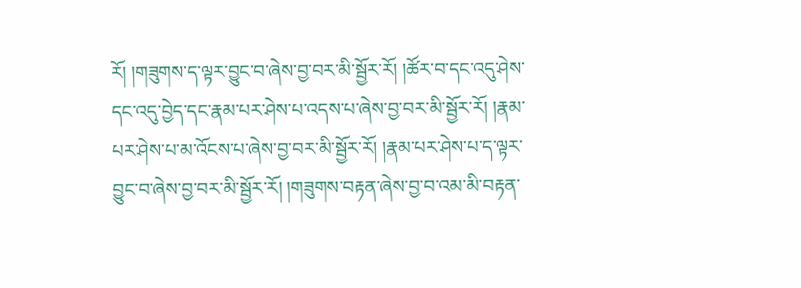རོ། །གཟུགས་ད་ལྟར་བྱུང་བ་ཞེས་བྱ་བར་མི་སྦྱོར་རོ། །ཚོར་བ་དང་འདུ་ཤེས་དང་འདུ་བྱེད་དང་རྣམ་པར་ཤེས་པ་འདས་པ་ཞེས་བྱ་བར་མི་སྦྱོར་རོ། །རྣམ་པར་ཤེས་པ་མ་འོངས་པ་ཞེས་བྱ་བར་མི་སྦྱོར་རོ། །རྣམ་པར་ཤེས་པ་ད་ལྟར་བྱུང་བ་ཞེས་བྱ་བར་མི་སྦྱོར་རོ། །གཟུགས་བརྟན་ཞེས་བྱ་བ་འམ་མི་བརྟན་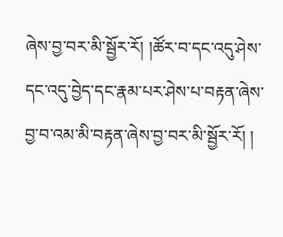ཞེས་བྱ་བར་མི་སྦྱོར་རོ། །ཚོར་བ་དང་འདུ་ཤེས་དང་འདུ་བྱེད་དང་རྣམ་པར་ཤེས་པ་བརྟན་ཞེས་བྱ་བ་འམ་མི་བརྟན་ཞེས་བྱ་བར་མི་སྦྱོར་རོ། །